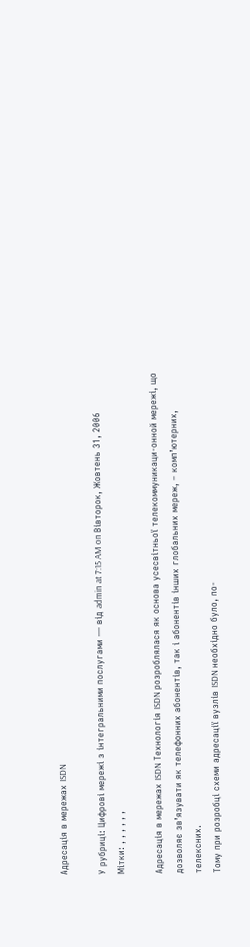Адресація в мережах ISDN

У рубриці: Цифрові мережі з інтегральними послугами — від admin at 7:15 AM on Вівторок, Жовтень 31, 2006
Мітки: , , , , , ,

Адресація в мережах ISDN Технологія ISDN розроблялася як основа усесвітньої телекоммуникаци-онной мережі, що дозволяє зв’язувати як телефонних абонентів, так і абонентів інших глобальних мереж, – комп’ютерних, телексних.
Тому при розробці схеми адресації вузлів ISDN необхідно було, по-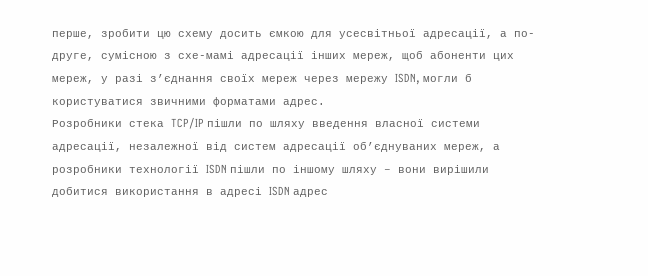перше, зробити цю схему досить ємкою для усесвітньої адресації, а по-друге, сумісною з схе-мамі адресації інших мереж, щоб абоненти цих мереж, у разі з’єднання своїх мереж через мережу ISDN, могли б користуватися звичними форматами адрес.
Розробники стека TCP/IP пішли по шляху введення власної системи адресації, незалежної від систем адресації об’єднуваних мереж, а розробники технології ISDN пішли по іншому шляху – вони вирішили добитися використання в адресі ISDN адрес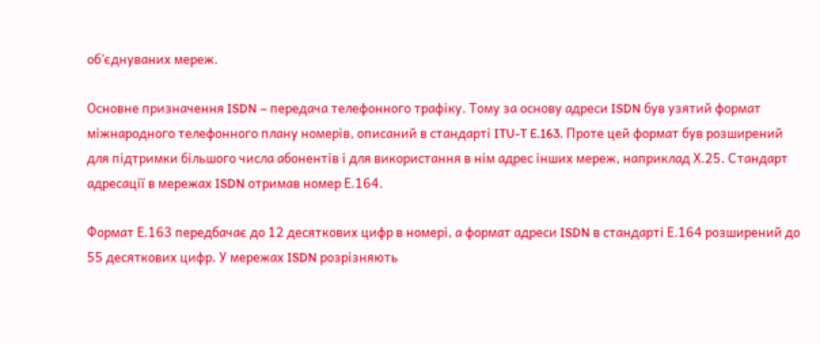об’єднуваних мереж.

Основне призначення ISDN – передача телефонного трафіку. Тому за основу адреси ISDN був узятий формат міжнародного телефонного плану номерів, описаний в стандарті ITU-T E.163. Проте цей формат був розширений для підтримки більшого числа абонентів і для використання в нім адрес інших мереж, наприклад Х.25. Стандарт адресації в мережах ISDN отримав номер Е.164.

Формат Е.163 передбачає до 12 десяткових цифр в номері, а формат адреси ISDN в стандарті Е.164 розширений до 55 десяткових цифр. У мережах ISDN розрізняють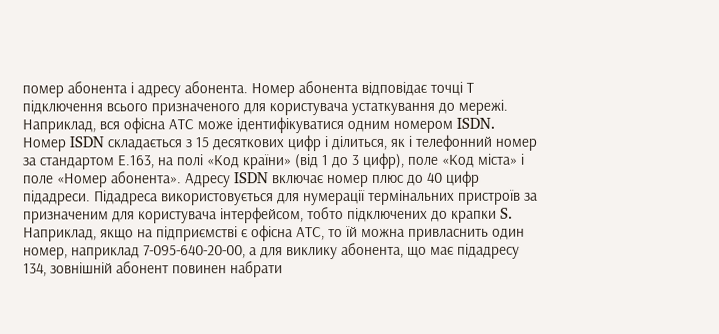помер абонента і адресу абонента. Номер абонента відповідає точці Т підключення всього призначеного для користувача устаткування до мережі. Наприклад, вся офісна АТС може ідентифікуватися одним номером ISDN.
Номер ISDN складається з 15 десяткових цифр і ділиться, як і телефонний номер за стандартом Е.163, на полі «Код країни» (від 1 до 3 цифр), поле «Код міста» і поле «Номер абонента». Адресу ISDN включає номер плюс до 40 цифр підадреси. Підадреса використовується для нумерації термінальних пристроїв за призначеним для користувача інтерфейсом, тобто підключених до крапки S.
Наприклад, якщо на підприємстві є офісна АТС, то їй можна привласнить один номер, наприклад 7-095-640-20-00, а для виклику абонента, що має підадресу 134, зовнішній абонент повинен набрати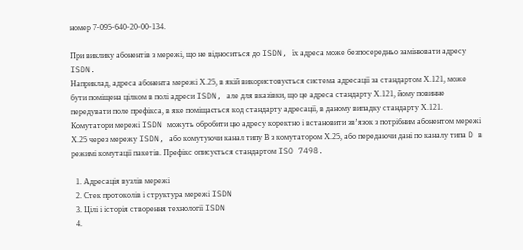номер 7-095-640-20-00-134.

При виклику абонентів з мережі, що не відноситься до ISDN, їх адреса може безпосередньо замінювати адресу ISDN.
Наприклад, адреса абонента мережі Х.25, в якій використовується система адресації за стандартом Х.121, може бути поміщена цілком в полі адреси ISDN, але для вказівки, що це адреса стандарту Х.121, йому повинне передувати поле префікса, в яке поміщається код стандарту адресації, в даному випадку стандарту Х.121.
Комутатори мережі ISDN можуть обробити цю адресу коректно і встановити зв’язок з потрібним абонентом мережі Х.25 через мережу ISDN, або комутуючи канал типу В з комутатором Х.25, або передаючи дані по каналу типа D в режимі комутації пакетів. Префікс описується стандартом ISO 7498.

  1. Адресація вузлів мережі
  2. Стек протоколів і структура мережі ISDN
  3. Цілі і історія створення технології ISDN
  4.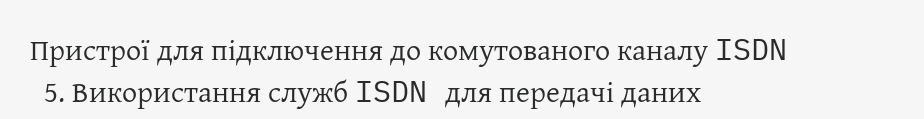Пристрої для підключення до комутованого каналу ISDN
  5. Використання служб ISDN для передачі даних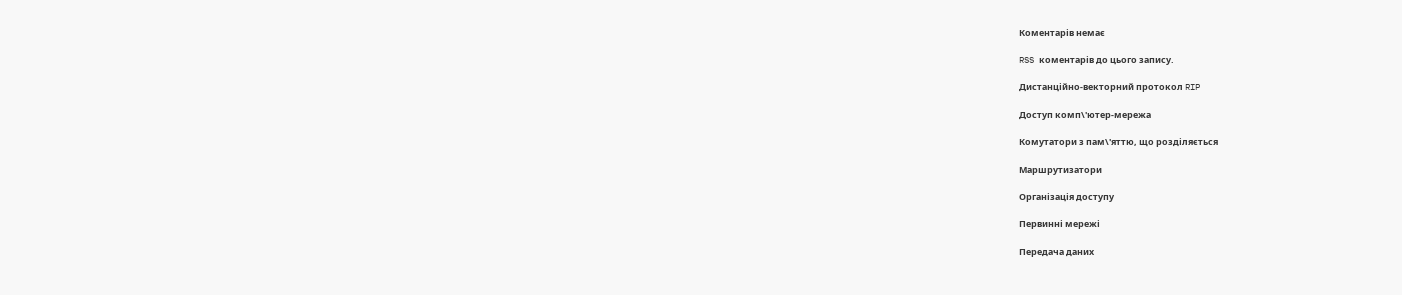Коментарів немає

RSS коментарів до цього запису.

Дистанційно-векторний протокол RIP

Доступ комп\'ютер-мережа

Комутатори з пам\'яттю, що розділяється

Маршрутизатори

Організація доступу

Первинні мережі

Передача даних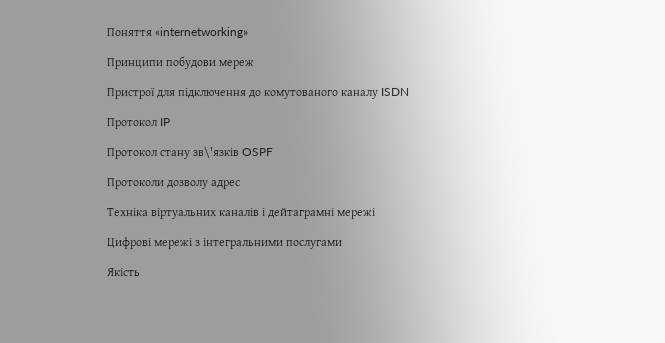Поняття «internetworking»

Принципи побудови мереж

Пристрої для підключення до комутованого каналу ISDN

Протокол IP

Протокол стану зв\'язків OSPF

Протоколи дозволу адрес

Техніка віртуальних каналів і дейтаграмні мережі

Цифрові мережі з інтегральними послугами

Якість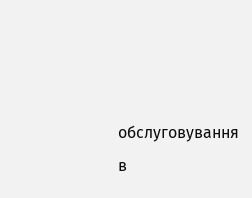обслуговування в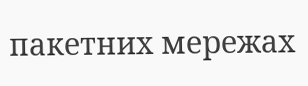пакетних мережах